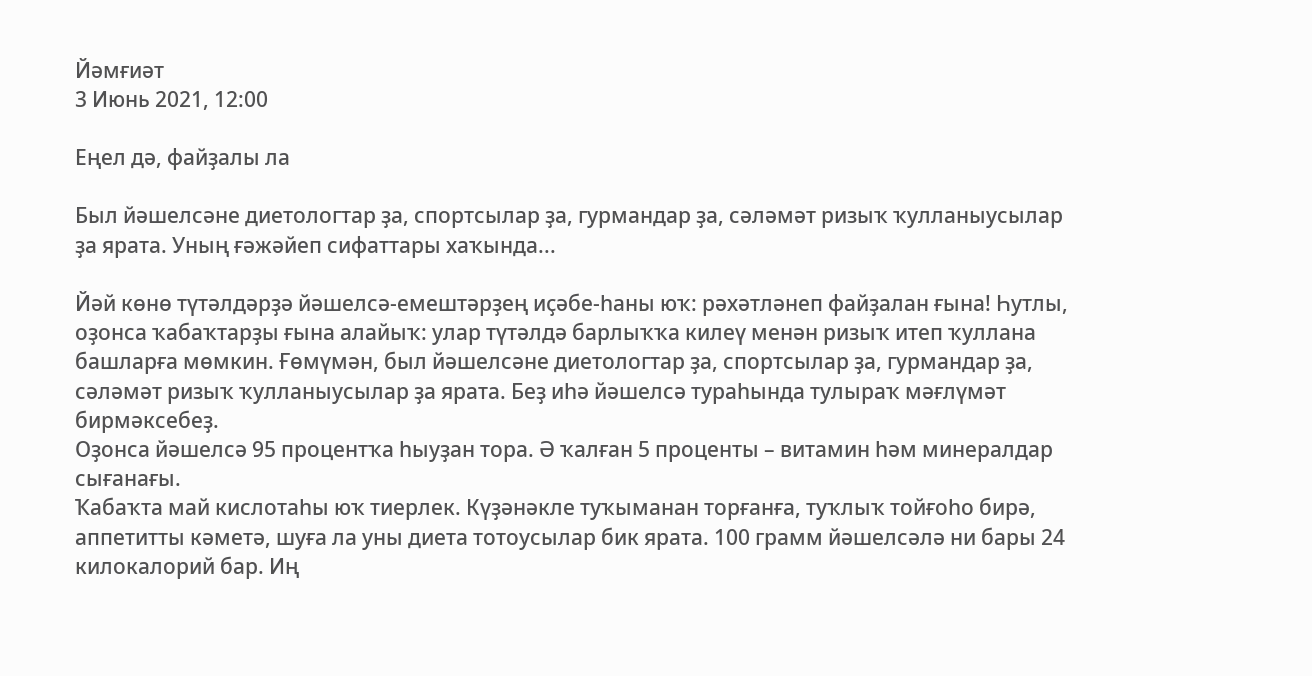Йәмғиәт
3 Июнь 2021, 12:00

Еңел дә, файҙалы ла

Был йәшелсәне диетологтар ҙа, спортсылар ҙа, гурмандар ҙа, сәләмәт ризыҡ ҡулланыусылар ҙа ярата. Уның ғәжәйеп сифаттары хаҡында...

Йәй көнө түтәлдәрҙә йәшелсә-емештәрҙең иҫәбе-һаны юҡ: рәхәтләнеп файҙалан ғына! Һутлы, оҙонса ҡабаҡтарҙы ғына алайыҡ: улар түтәлдә барлыҡҡа килеү менән ризыҡ итеп ҡуллана башларға мөмкин. Ғөмүмән, был йәшелсәне диетологтар ҙа, спортсылар ҙа, гурмандар ҙа, сәләмәт ризыҡ ҡулланыусылар ҙа ярата. Беҙ иһә йәшелсә тураһында тулыраҡ мәғлүмәт бирмәксебеҙ.
Оҙонса йәшелсә 95 процентҡа һыуҙан тора. Ә ҡалған 5 проценты – витамин һәм минералдар сығанағы.
Ҡабаҡта май кислотаһы юҡ тиерлек. Күҙәнәкле туҡыманан торғанға, туҡлыҡ тойғоһо бирә, аппетитты кәметә, шуға ла уны диета тотоусылар бик ярата. 100 грамм йәшелсәлә ни бары 24 килокалорий бар. Иң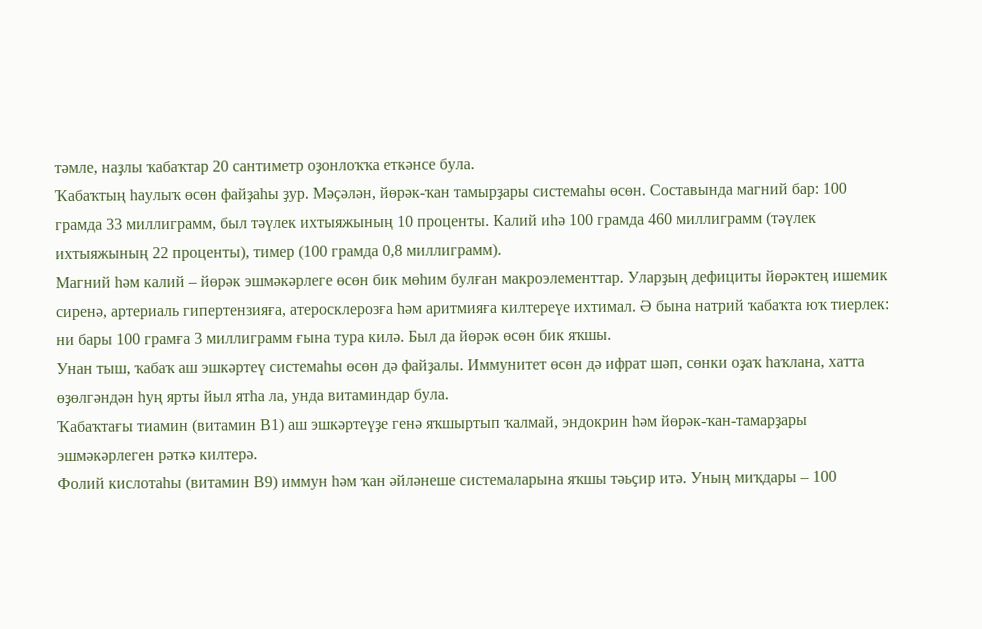тәмле, наҙлы ҡабаҡтар 20 сантиметр оҙонлоҡҡа еткәнсе була.
Ҡабаҡтың һаулыҡ өсөн файҙаһы ҙур. Мәҫәлән, йөрәк-ҡан тамырҙары системаһы өсөн. Составында магний бар: 100 грамда 33 миллиграмм, был тәүлек ихтыяжының 10 проценты. Калий иһә 100 грамда 460 миллиграмм (тәүлек ихтыяжының 22 проценты), тимер (100 грамда 0,8 миллиграмм).
Магний һәм калий – йөрәк эшмәкәрлеге өсөн бик мөһим булған макроэлементтар. Уларҙың дефициты йөрәктең ишемик сиренә, артериаль гипертензияға, атеросклерозға һәм аритмияға килтереүе ихтимал. Ә бына натрий ҡабаҡта юҡ тиерлек: ни бары 100 грамға 3 миллиграмм ғына тура килә. Был да йөрәк өсөн бик яҡшы.
Унан тыш, ҡабаҡ аш эшкәртеү системаһы өсөн дә файҙалы. Иммунитет өсөн дә ифрат шәп, сөнки оҙаҡ һаҡлана, хатта өҙөлгәндән һуң ярты йыл ятһа ла, унда витаминдар була.
Ҡабаҡтағы тиамин (витамин В1) аш эшкәртеүҙе генә яҡшыртып ҡалмай, эндокрин һәм йөрәк-ҡан-тамарҙары эшмәкәрлеген рәткә килтерә.
Фолий кислотаһы (витамин В9) иммун һәм ҡан әйләнеше системаларына яҡшы тәьҫир итә. Уның миҡдары – 100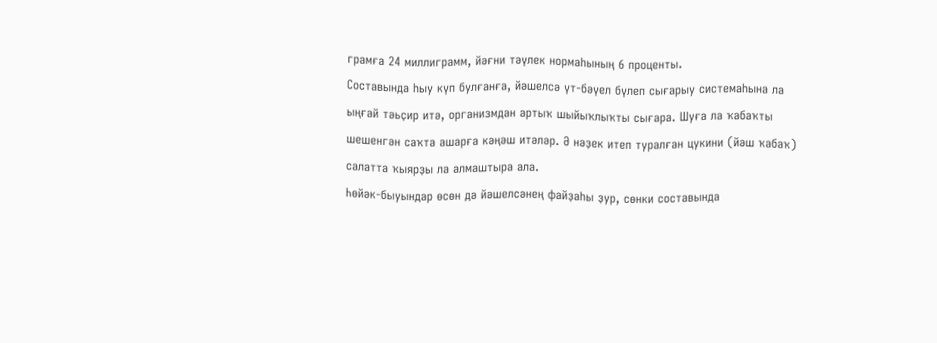грамға 24 миллиграмм, йәғни тәүлек нормаһының 6 проценты.
Составында һыу күп булғанға, йәшелсә үт-бәүел бүлеп сығарыу системаһына ла ыңғай тәьҫир итә, организмдан артыҡ шыйыҡлыҡты сығара. Шуға ла ҡабаҡты шешенгән саҡта ашарға кәңәш итәләр. Ә нәҙек итеп туралған цукини (йәш ҡабаҡ) салатта ҡыярҙы ла алмаштыра ала.
Һөйәк-быуындар өсөн дә йәшелсәнең файҙаһы ҙур, сөнки составында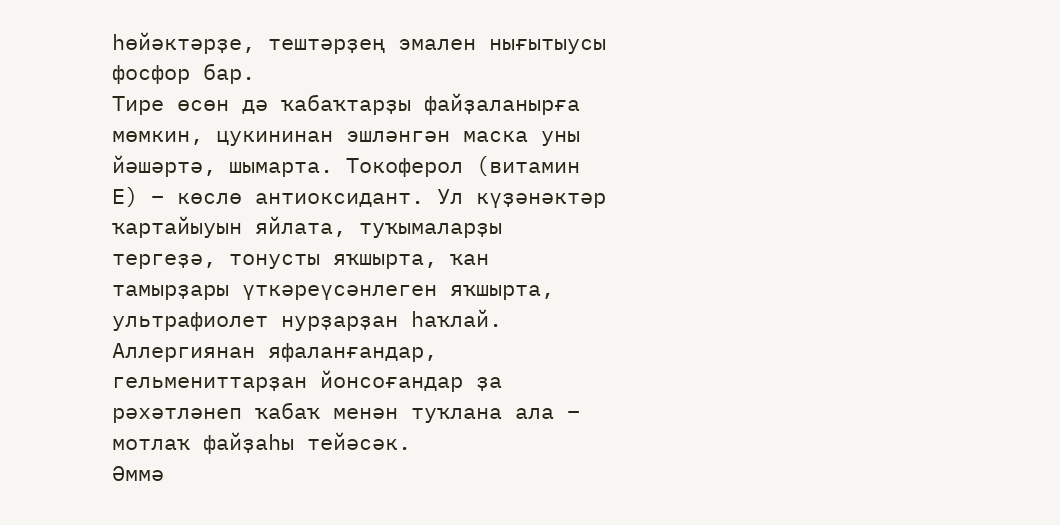һөйәктәрҙе, тештәрҙең эмален нығытыусы фосфор бар.
Тире өсөн дә ҡабаҡтарҙы файҙаланырға мөмкин, цукининан эшләнгән маска уны йәшәртә, шымарта. Токоферол (витамин Е) – көслө антиоксидант. Ул күҙәнәктәр ҡартайыуын яйлата, туҡымаларҙы тергеҙә, тонусты яҡшырта, ҡан тамырҙары үткәреүсәнлеген яҡшырта, ультрафиолет нурҙарҙан һаҡлай.
Аллергиянан яфаланғандар, гельмениттарҙан йонсоғандар ҙа рәхәтләнеп ҡабаҡ менән туҡлана ала – мотлаҡ файҙаһы тейәсәк.
Әммә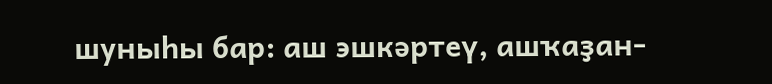шуныһы бар: аш эшкәртеү, ашҡаҙан-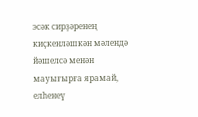эсәк сирҙәренең киҫкенләшкән мәлендә йәшелсә менән мауығырға ярамай, елһенеү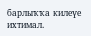барлыҡҡа килеүе ихтимал.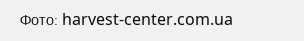Фото: harvest-center.com.ua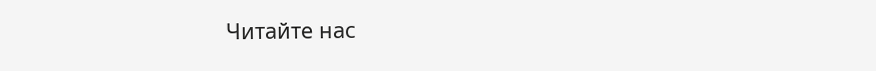Читайте нас